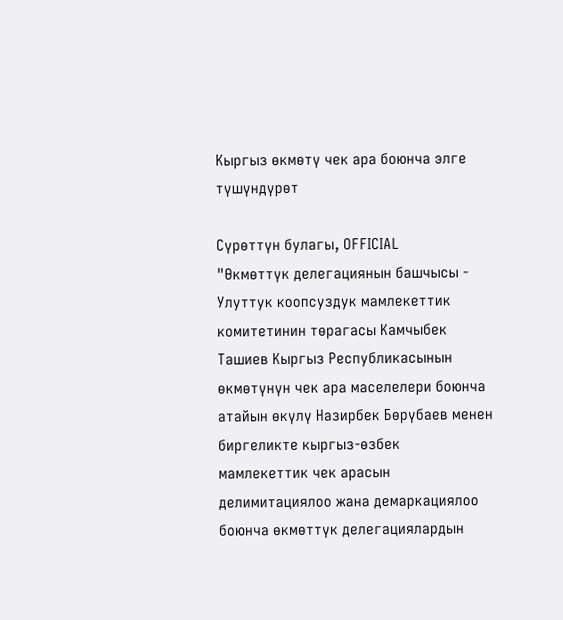Кыргыз өкмөтү чек ара боюнча элге түшүндүрөт

Сүрөттүн булагы, OFFICIAL
"Өкмөттүк делегациянын башчысы - Улуттук коопсуздук мамлекеттик комитетинин төрагасы Камчыбек Ташиев Кыргыз Республикасынын өкмөтүнүн чек ара маселелери боюнча атайын өкүлү Назирбек Бөрүбаев менен биргеликте кыргыз-өзбек мамлекеттик чек арасын делимитациялоо жана демаркациялоо боюнча өкмөттүк делегациялардын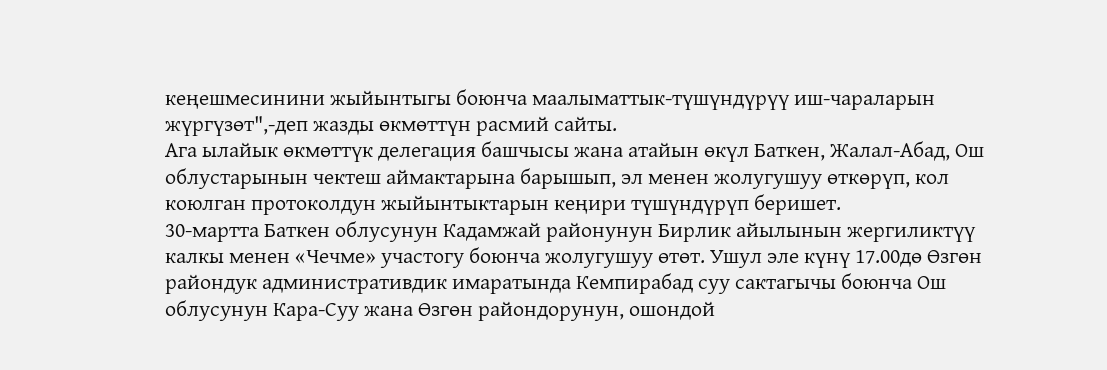кеңешмесинини жыйынтыгы боюнча маалыматтык-түшүндүрүү иш-чараларын жүргүзөт",-деп жазды өкмөттүн расмий сайты.
Ага ылайык өкмөттүк делегация башчысы жана атайын өкүл Баткен, Жалал-Абад, Ош облустарынын чектеш аймактарына барышып, эл менен жолугушуу өткөрүп, кол коюлган протоколдун жыйынтыктарын кеңири түшүндүрүп беришет.
30-мартта Баткен облусунун Кадамжай районунун Бирлик айылынын жергиликтүү калкы менен «Чечме» участогу боюнча жолугушуу өтөт. Ушул эле күнү 17.00дө Өзгөн райондук административдик имаратында Кемпирабад суу сактагычы боюнча Ош облусунун Кара-Суу жана Өзгөн райондорунун, ошондой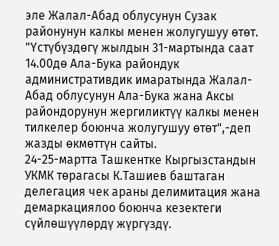эле Жалал-Абад облусунун Сузак районунун калкы менен жолугушуу өтөт.
"Үстүбүздөгү жылдын 31-мартында саат 14.00дө Ала-Бука райондук административдик имаратында Жалал-Абад облусунун Ала-Бука жана Аксы райондорунун жергиликтүү калкы менен тилкелер боюнча жолугушуу өтөт",-деп жазды өкмөттүн сайты.
24-25-мартта Ташкентке Кыргызстандын УКМК төрагасы К.Ташиев баштаган делегация чек араны делимитация жана демаркациялоо боюнча кезектеги сүйлөшүүлөрдү жүргүздү.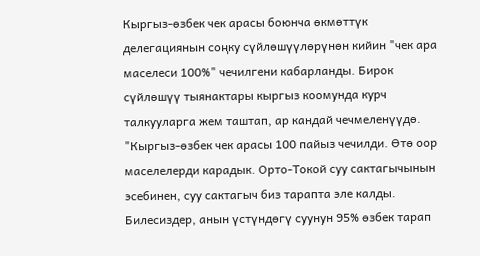Кыргыз-өзбек чек арасы боюнча өкмөттүк делегациянын соңку сүйлөшүүлөрүнөн кийин "чек ара маселеси 100%" чечилгени кабарланды. Бирок сүйлөшүү тыянактары кыргыз коомунда курч талкууларга жем таштап, ар кандай чечмеленүүдө.
"Кыргыз-өзбек чек арасы 100 пайыз чечилди. Өтө оор маселелерди карадык. Орто-Токой суу сактагычынын эсебинен, суу сактагыч биз тарапта эле калды. Билесиздер, анын үстүндөгү суунун 95% өзбек тарап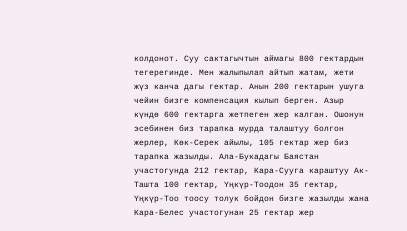колдонот. Суу сактагычтын аймагы 800 гектардын тегерегинде. Мен жалыпылап айтып жатам, жети жүз канча дагы гектар. Анын 200 гектарын ушуга чейин бизге компенсация кылып берген. Азыр күндө 600 гектарга жетпеген жер калган. Ошонун эсебинен биз тарапка мурда талаштуу болгон жерлер, Көк-Серек айылы, 105 гектар жер биз тарапка жазылды. Ала-Букадагы Баястан участогунда 212 гектар, Кара-Сууга караштуу Ак-Ташта 100 гектар, Үңкүр-Тоодон 35 гектар, Үңкүр-Тоо тоосу толук бойдон бизге жазылды жана Кара-Белес участогунан 25 гектар жер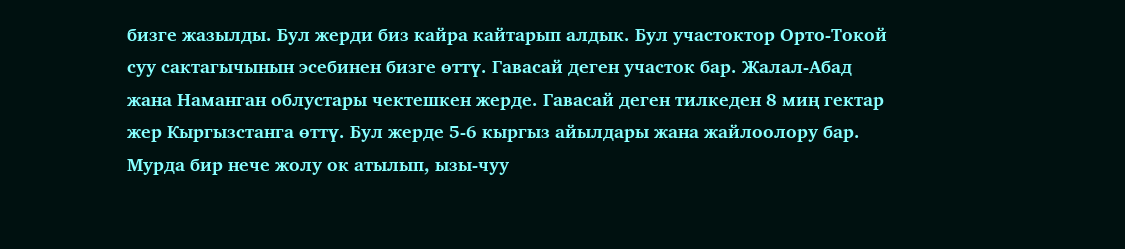бизге жазылды. Бул жерди биз кайра кайтарып алдык. Бул участоктор Орто-Токой суу сактагычынын эсебинен бизге өттү. Гавасай деген участок бар. Жалал-Абад жана Наманган облустары чектешкен жерде. Гавасай деген тилкеден 8 миң гектар жер Кыргызстанга өттү. Бул жерде 5-6 кыргыз айылдары жана жайлоолору бар. Мурда бир нече жолу ок атылып, ызы-чуу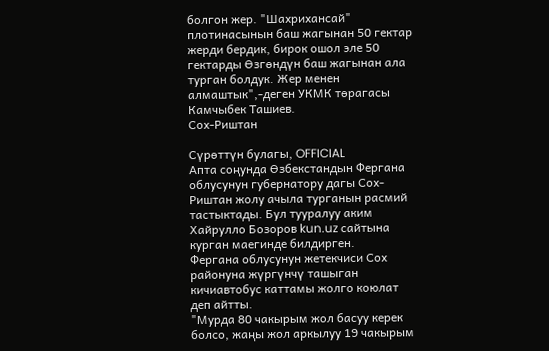болгон жер. "Шахрихансай" плотинасынын баш жагынан 50 гектар жерди бердик, бирок ошол эле 50 гектарды Өзгөндүн баш жагынан ала турган болдук. Жер менен алмаштык",-деген УКМК төрагасы Камчыбек Ташиев.
Сох-Риштан

Сүрөттүн булагы, OFFICIAL
Апта соңунда Өзбекстандын Фергана облусунун губернатору дагы Сох-Риштан жолу ачыла турганын расмий тастыктады. Бул тууралуу аким Хайрулло Бозоров kun.uz сайтына курган маегинде билдирген.
Фергана облусунун жетекчиси Сох районуна жүргүнчү ташыган кичиавтобус каттамы жолго коюлат деп айтты.
"Мурда 80 чакырым жол басуу керек болсо, жаңы жол аркылуу 19 чакырым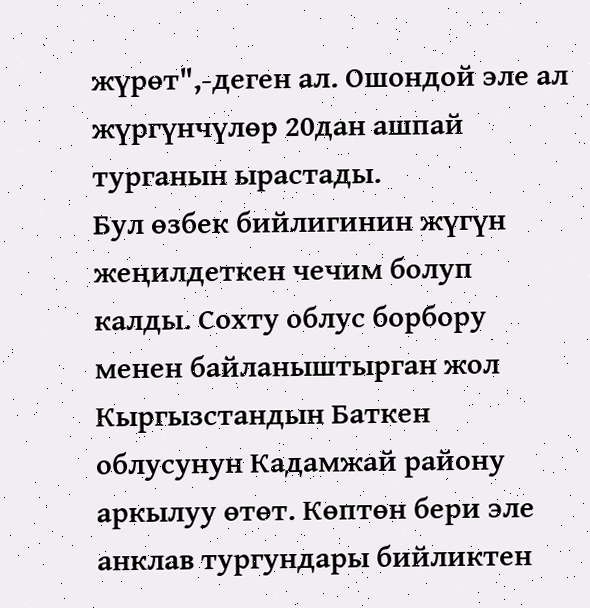жүрөт",-деген ал. Ошондой эле ал жүргүнчүлөр 20дан ашпай турганын ырастады.
Бул өзбек бийлигинин жүгүн жеңилдеткен чечим болуп калды. Сохту облус борбору менен байланыштырган жол Кыргызстандын Баткен облусунун Кадамжай району аркылуу өтөт. Көптөн бери эле анклав тургундары бийликтен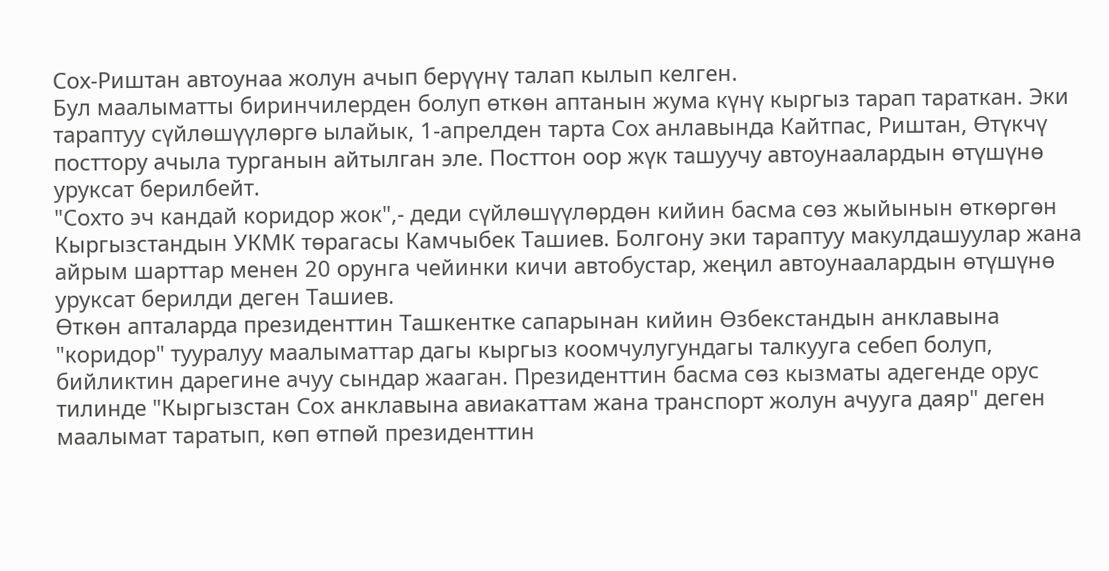Сох-Риштан автоунаа жолун ачып берүүнү талап кылып келген.
Бул маалыматты биринчилерден болуп өткөн аптанын жума күнү кыргыз тарап тараткан. Эки тараптуу сүйлөшүүлөргө ылайык, 1-апрелден тарта Сох анлавында Кайтпаc, Риштан, Өтүкчү посттору ачыла турганын айтылган эле. Посттон оор жүк ташуучу автоунаалардын өтүшүнө уруксат берилбейт.
"Сохто эч кандай коридор жок",- деди сүйлөшүүлөрдөн кийин басма сөз жыйынын өткөргөн Кыргызстандын УКМК төрагасы Камчыбек Ташиев. Болгону эки тараптуу макулдашуулар жана айрым шарттар менен 20 орунга чейинки кичи автобустар, жеңил автоунаалардын өтүшүнө уруксат берилди деген Ташиев.
Өткөн апталарда президенттин Ташкентке сапарынан кийин Өзбекстандын анклавына "коридор" тууралуу маалыматтар дагы кыргыз коомчулугундагы талкууга себеп болуп, бийликтин дарегине ачуу сындар жааган. Президенттин басма сөз кызматы адегенде орус тилинде "Кыргызстан Сох анклавына авиакаттам жана транспорт жолун ачууга даяр" деген маалымат таратып, көп өтпөй президенттин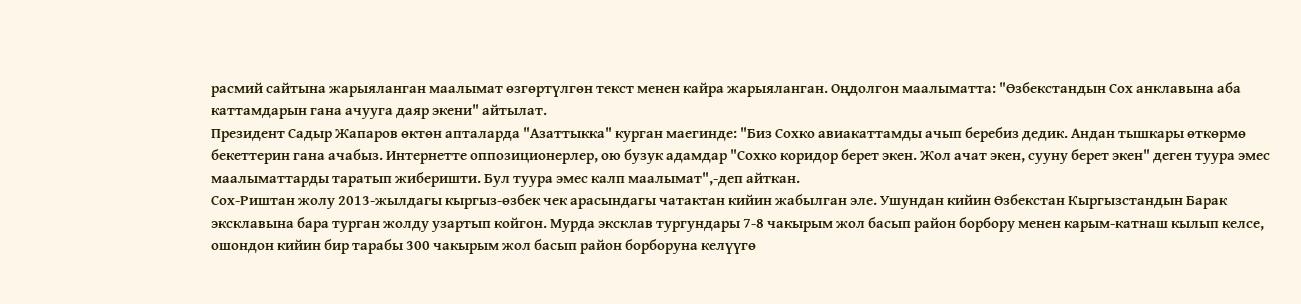расмий сайтына жарыяланган маалымат өзгөртүлгөн текст менен кайра жарыяланган. Оңдолгон маалыматта: "Өзбекстандын Сох анклавына аба каттамдарын гана ачууга даяр экени" айтылат.
Президент Садыр Жапаров өктөн апталарда "Азаттыкка" курган маегинде: "Биз Сохко авиакаттамды ачып беребиз дедик. Андан тышкары өткөрмө бекеттерин гана ачабыз. Интернетте оппозиционерлер, ою бузук адамдар "Сохко коридор берет экен. Жол ачат экен, сууну берет экен" деген туура эмес маалыматтарды таратып жиберишти. Бул туура эмес калп маалымат",-деп айткан.
Сох-Риштан жолу 2013-жылдагы кыргыз-өзбек чек арасындагы чатактан кийин жабылган эле. Ушундан кийин Өзбекстан Кыргызстандын Барак эксклавына бара турган жолду узартып койгон. Мурда эксклав тургундары 7-8 чакырым жол басып район борбору менен карым-катнаш кылып келсе, ошондон кийин бир тарабы 300 чакырым жол басып район борборуна келүүгө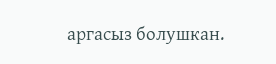аргасыз болушкан.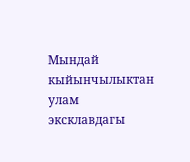Мындай кыйынчылыктан улам эксклавдагы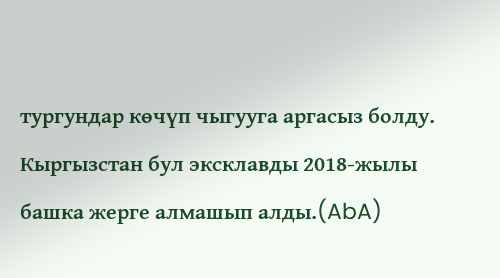тургундар көчүп чыгууга аргасыз болду. Кыргызстан бул эксклавды 2018-жылы башка жерге алмашып алды.(AbA)